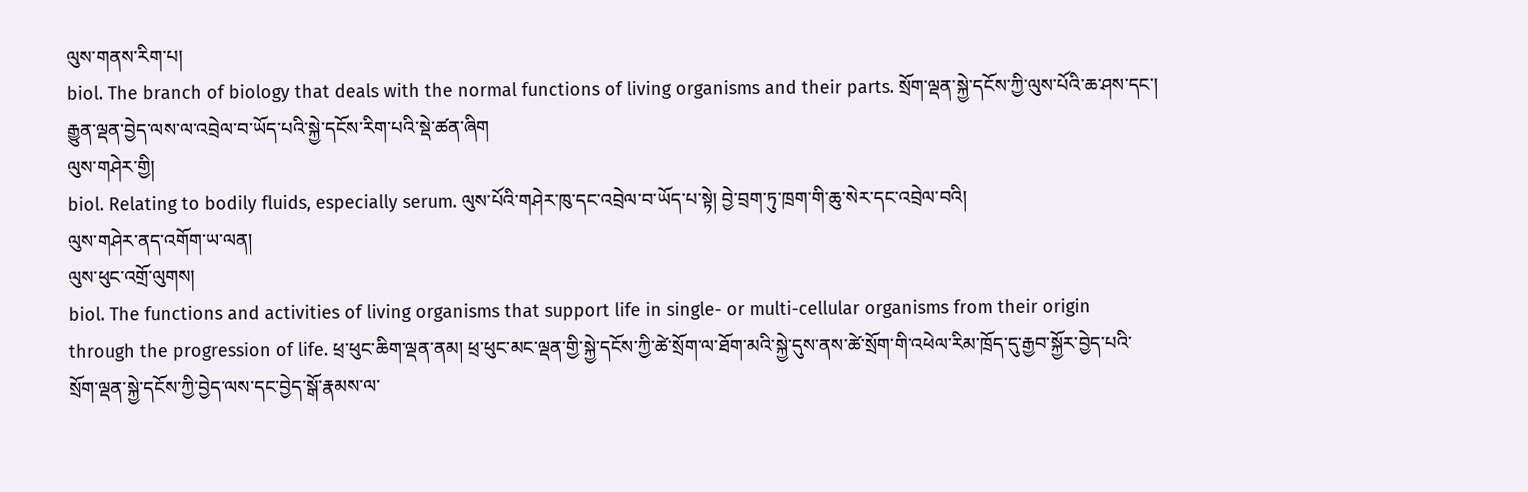ལུས་གནས་རིག་པ།
biol. The branch of biology that deals with the normal functions of living organisms and their parts. སྲོག་ལྡན་སྐྱེ་དངོས་ཀྱི་ལུས་པོའི་ཆ་ཤས་དང་། རྒྱུན་ལྡན་བྱེད་ལས་ལ་འབྲེལ་བ་ཡོད་པའི་སྐྱེ་དངོས་རིག་པའི་སྡེ་ཚན་ཞིག
ལུས་གཤེར་གྱི།
biol. Relating to bodily fluids, especially serum. ལུས་པོའི་གཤེར་ཁུ་དང་འབྲེལ་བ་ཡོད་པ་སྟེ། བྱེ་བྲག་ཏུ་ཁྲག་གི་ཆུ་སེར་དང་འབྲེལ་བའི།
ལུས་གཤེར་ནད་འགོག་ཡ་ལན།
ལུས་ཕུང་འགྲོ་ལུགས།
biol. The functions and activities of living organisms that support life in single- or multi-cellular organisms from their origin through the progression of life. ཕྲ་ཕུང་ཆིག་ལྡན་ནམ། ཕྲ་ཕུང་མང་ལྡན་གྱི་སྐྱེ་དངོས་ཀྱི་ཚེ་སྲོག་ལ་ཐོག་མའི་སྐྱེ་དུས་ནས་ཚེ་སྲོག་གི་འཕེལ་རིམ་ཁྲོད་དུ་རྒྱབ་སྐྱོར་བྱེད་པའི་སྲོག་ལྡན་སྐྱེ་དངོས་ཀྱི་བྱེད་ལས་དང་བྱེད་སྒོ་རྣམས་ལ་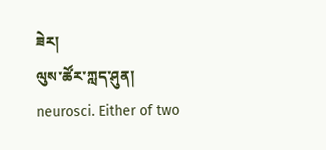ཟེར།
ལུས་ཚོར་ཀླད་ཤུན།
neurosci. Either of two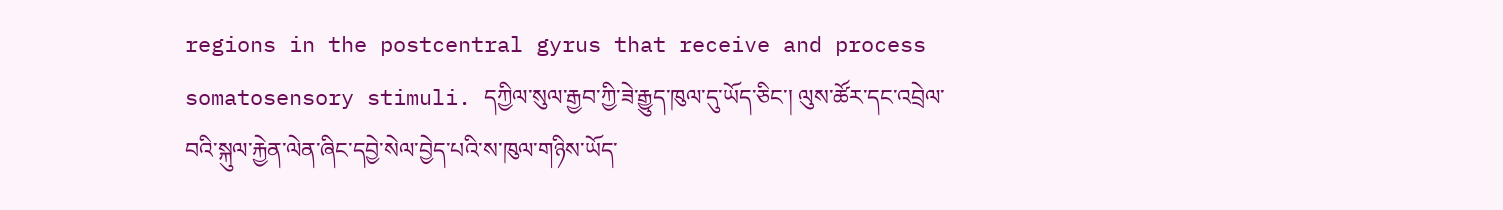regions in the postcentral gyrus that receive and process somatosensory stimuli. དཀྱིལ་སུལ་རྒྱབ་ཀྱི་ཟེ་རྒྱུད་ཁུལ་དུ་ཡོད་ཅིང་། ལུས་ཚོར་དང་འབྲེལ་བའི་སྐུལ་རྐྱེན་ལེན་ཞིང་དབྱེ་སེལ་བྱེད་པའི་ས་ཁུལ་གཉིས་ཡོད་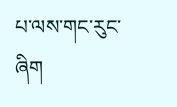པ་ལས་གང་རུང་ཞིག